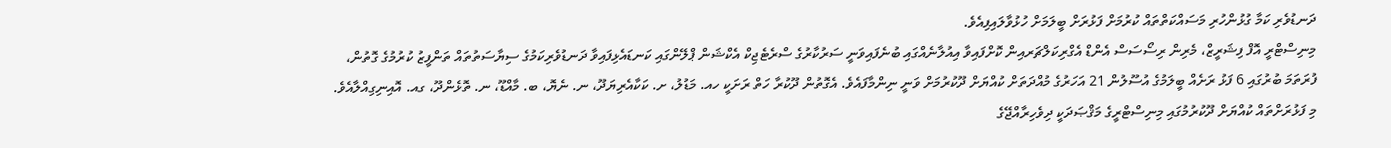ދަނޑުވެރި ކަމާ ގުޅުންހުރި މަސައްކަތްތައް ކުރުމަށް ފަޅުރަށް ބީލަމަށް ހުޅުވާލައިފިއެވެ.
މިނިސްޓްރީ އޮފް ފިޝަރީޒް، މެރިން ރިސޯސަސް އެންޑް އެގްރިކަލްޗަރއިން ކޮށްފައިވާ އިއުލާނެއްގައި ބުނެފައިވަނީ ސަރުކާރުގެ ސްރެޓެޖިކް އެކްޝަން ޕްލޭންގައި ކަނޑައެޅިފައިވާ ދަނޑުވެރިކަމުގެ ސިޔާސަތުތައް ތަންފީޒު ކުރުމުގެ ގޮތުން، ފުރަތަމަ ބުރުގައި 6 ފަޅު ރަށެއް ބީލަމުގެ އުސޫލުން 21 އަހަރުގެ މުއްދަތަށް ކުއްޔަށް ދޫކުރުމަށް ވަނީ ނިންމާފައެވެ. އެގޮތުން ދޫކުރާ ހަތް ރަށަކީ ހއ. މަޑުލު، ށ. ކަކާއެރިޔަދޫ، ނ. ނެޔޮ، ބ. މާއްޑޫ، ނ. ތޮޅެންދޫ، ގއ. އޮއިނިގިއްލާއެވެ.
މި ފަޅުރަށްތައް ކުއްޔަށް ދޫކުރުމުގައި މިނިސްޓްރީގެ މަޤްޞަދަކީ ދިވެހިރާއްޖޭގެ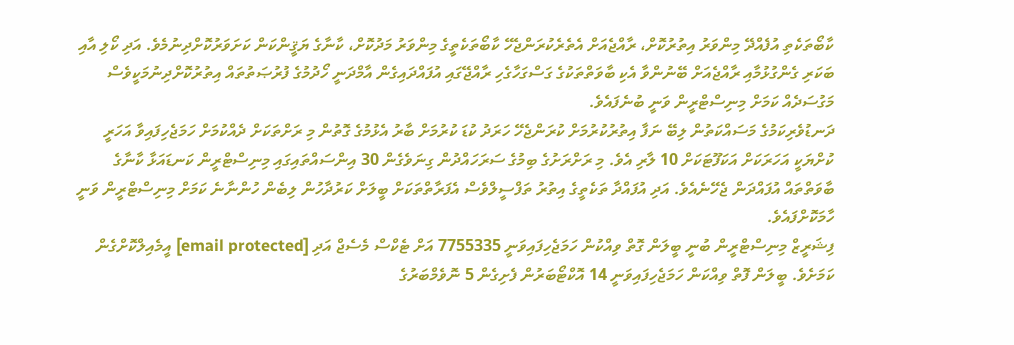ކާބޯތަކެތި އުފެއްދޭ މިންވަރު އިތުރުކޮށް، ރާއްޖެއަށް އެތެރެކުރަންޖެހޭ ކާބޯތަކެތީގެ މިންވަރު މަދުކޮށް، ކާނާގެ ޔަޤީންކަން ކަށަވަރުކޮށްދިނުމެވެ. އަދި ކޯލި އާއި ބަކަރި ގެންގުޅުމާއި ރާއްޖެއަށް ބޭނުންވާ އެކި ބާވަތްތަކުގެ ގަސްގަހާގެހި ރާއްޖޭގައި އުފައްދައިގެން އާމްދަނީ ހޯދުމުގެ ފުރުޞަތުތައް އިތުރުކޮށްދިނުމަކީވެސް މަގުސަދެއް ކަމަށް މިނިސްޓްރީން ވަނީ ބުނެފައެވެ.
ދަނޑުވެރިކަމުގެ މަސައްކަތުން ލިބޭ ނަފާ އިތުރުކުރުމަށް ކުރަންޖެހޭ ހަރަދު ކުޑަ ކުރުމަށް ބާރު އެޅުމުގެ ގޮތުން މި ރަށްތަކަށް ދެއްކުމަށް ހަމަޖެހިފައިވާ އަހަރީ ކުށްޔަކީ އަހަރަކަށް އަކަފޫޓަކަށް 10 ލާރި އެވެ. މި ރަށްރަށުގެ ބިމުގެ ސަރަހައްދުން ގިނަވެގެން 30 އިންސައްތައިގައި މިނިސްޓްރީން ކަނޑައަޅާ ކާނާގެ ބާވަތްތައް އުފައްދަން ޖެހޭނެއެވެ. އަދި އުފައްދާ ތަކެތީގެ އިތުރު ތަފްސީލްވެސް އެފަރާތްތަކަށް ބީލަށް ކަރުދާހުން ލިބެން ހުންނާނެ ކަމަށް މިނިސްޓްރީން ވަނީ ހާމަކޮށްފައެވެ.
ފިޝަރީޒް މިނިސްޓްރީން ބުނީ ބީލަން ގޮތް ވިއްކުން ހަމަޖެހިފައިވަނީ 7755335 އަށް ޓެކްސް މެސެޖް އަދި [email protected] އީމެއިލްކޮށްގެން ކަމަށެވެ. ބީލަން ފޮތް ވިއްކަން ހަމަޖެހިފައިވަނީ 14 އޮކްޓޯބަރުން ފެށިގެން 5 ނޮވެމްބަރުގެ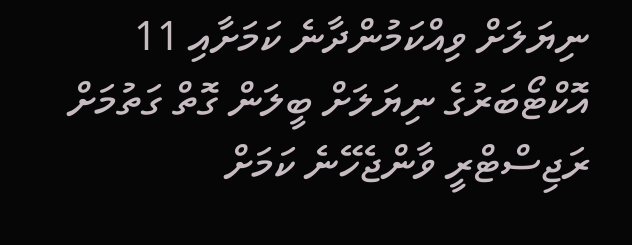ނިޔަލަށް ވިއްކަމުންދާނެ ކަމަށާއި 11 އޮކްޓޯބަރުގެ ނިޔަލަށް ބީލަން ގޮތް ގަތުމަށް ރަޖިސްޓްރީ ވާންޖެހޭނެ ކަމަށް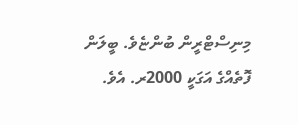މިނިސްޓްރީން ބުންޏެވެ. ބީލަން ފޮތެއްގެ އަގަކީ 2000ރ. އެވެ.